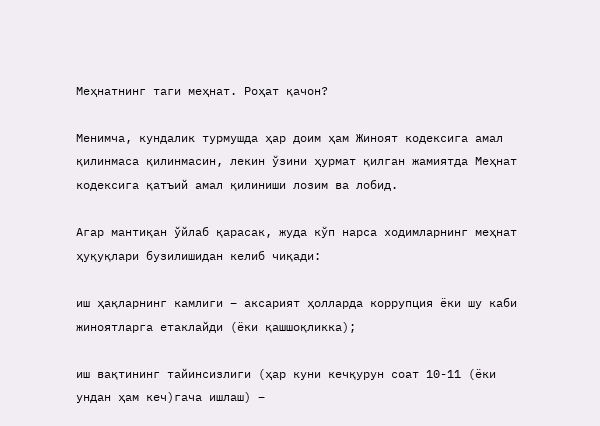Меҳнатнинг таги меҳнат. Роҳат қачон?

Менимча, кундалик турмушда ҳар доим ҳам Жиноят кодексига амал қилинмаса қилинмасин, лекин ўзини ҳурмат қилган жамиятда Меҳнат кодексига қатъий амал қилиниши лозим ва лобид.

Агар мантиқан ўйлаб қарасак, жуда кўп нарса ходимларнинг меҳнат ҳуқуқлари бузилишидан келиб чиқади:

иш ҳақларнинг камлиги – аксарият ҳолларда коррупция ёки шу каби жиноятларга етаклайди (ёки қашшоқликка);

иш вақтининг тайинсизлиги (ҳар куни кечқурун соат 10-11 (ёки ундан ҳам кеч)гача ишлаш) –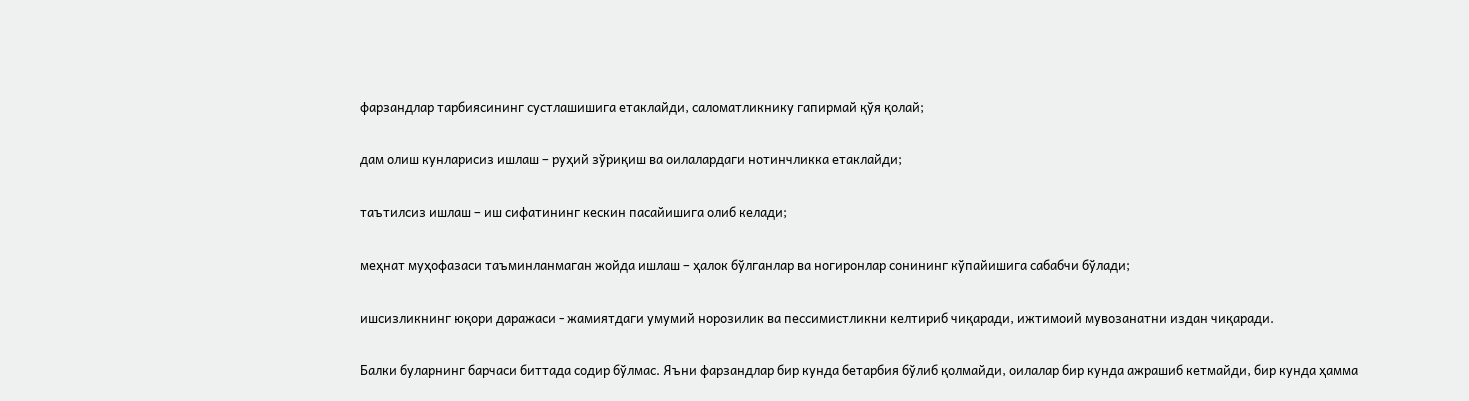фарзандлар тарбиясининг сустлашишига етаклайди, саломатликнику гапирмай қўя қолай;

дам олиш кунларисиз ишлаш – руҳий зўриқиш ва оилалардаги нотинчликка етаклайди;

таътилсиз ишлаш – иш сифатининг кескин пасайишига олиб келади;

меҳнат муҳофазаси таъминланмаган жойда ишлаш – ҳалок бўлганлар ва ногиронлар сонининг кўпайишига сабабчи бўлади;

ишсизликнинг юқори даражаси - жамиятдаги умумий норозилик ва пессимистликни келтириб чиқаради, ижтимоий мувозанатни издан чиқаради.

Балки буларнинг барчаси биттада содир бўлмас. Яъни фарзандлар бир кунда бетарбия бўлиб қолмайди, оилалар бир кунда ажрашиб кетмайди, бир кунда ҳамма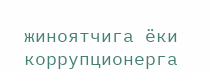жиноятчига ёки коррупционерга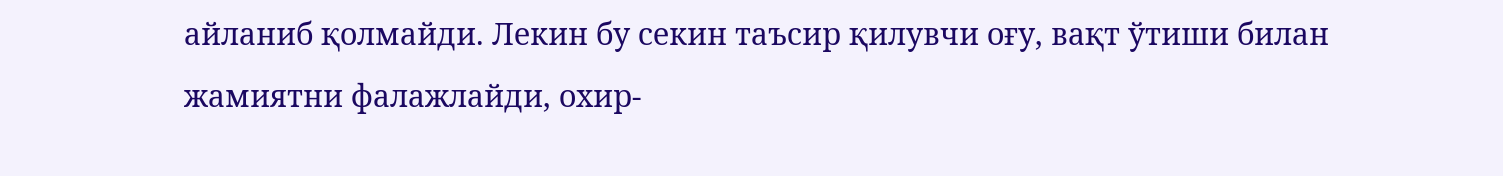айланиб қолмайди. Лекин бу секин таъсир қилувчи оғу, вақт ўтиши билан жамиятни фалажлайди, охир-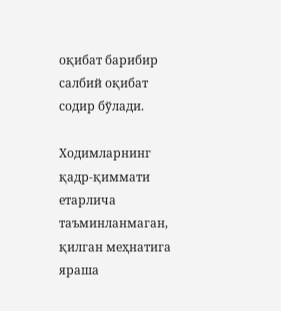оқибат барибир салбий оқибат содир бўлади.

Ходимларнинг қадр-қиммати етарлича таъминланмаган, қилган меҳнатига яраша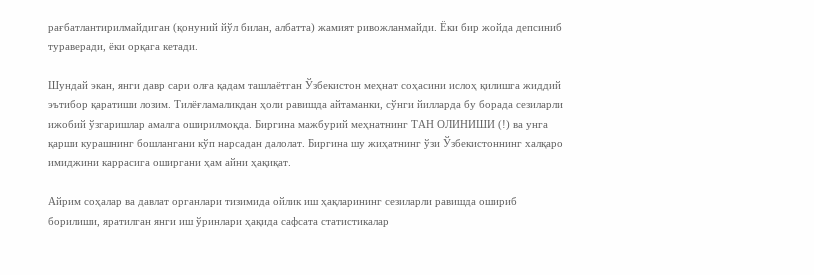рағбатлантирилмайдиган (қонуний йўл билан, албатта) жамият ривожланмайди. Ёки бир жойда депсиниб тураверади, ёки орқага кетади.

Шундай экан, янги давр сари олға қадам ташлаётган Ўзбекистон меҳнат соҳасини ислоҳ қилишга жиддий эътибор қаратиши лозим. Тилёғламаликдан ҳоли равишда айтаманки, сўнги йилларда бу борада сезиларли ижобий ўзгаришлар амалга оширилмоқда. Биргина мажбурий меҳнатнинг ТАН ОЛИНИШИ (!) ва унга қарши курашнинг бошлангани кўп нарсадан далолат. Биргина шу жиҳатнинг ўзи Ўзбекистоннинг халқаро имиджини каррасига оширгани ҳам айни ҳақиқат.

Айрим соҳалар ва давлат органлари тизимида ойлик иш ҳақларининг сезиларли равишда ошириб борилиши, яратилган янги иш ўринлари ҳақида сафсата статистикалар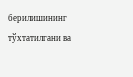берилишининг тўхтатилгани ва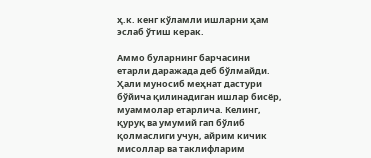ҳ.к. кенг кўламли ишларни ҳам эслаб ўтиш керак.

Аммо буларнинг барчасини етарли даражада деб бўлмайди. Ҳали муносиб меҳнат дастури бўйича қилинадиган ишлар бисёр, муаммолар етарлича. Келинг, қуруқ ва умумий гап бўлиб қолмаслиги учун, айрим кичик мисоллар ва таклифларим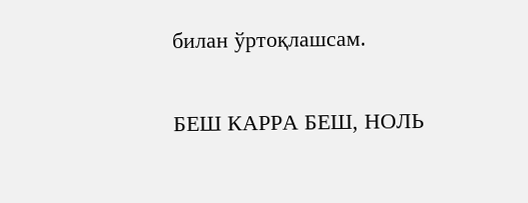билан ўртоқлашсам.

БЕШ КАРРА БЕШ, НОЛЬ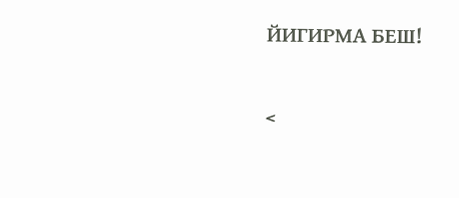ЙИГИРМА БЕШ!

<